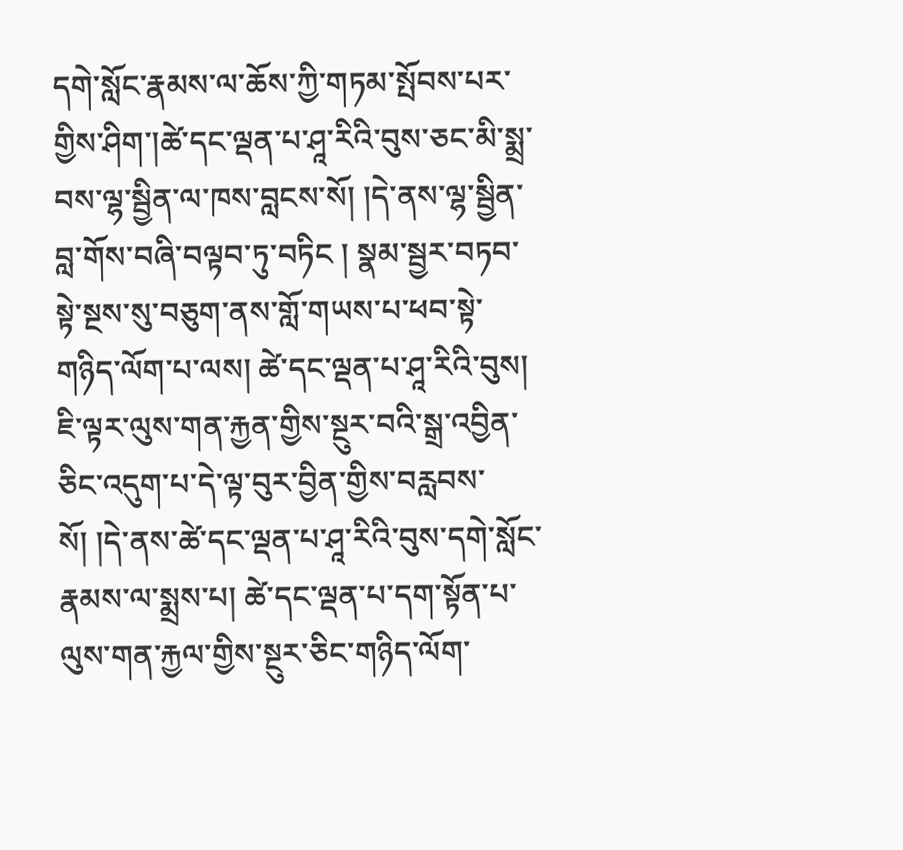དགེ་སློང་རྣམས་ལ་ཆོས་ཀྱི་གཏམ་སྤོབས་པར་གྱིས་ཤིག་།ཚེ་དང་ལྡན་པ་ཤཱ་རིའི་བུས་ཅང་མི་སྨྲ་བས་ལྷ་སྦྱིན་ལ་ཁས་བླངས་སོ། །དེ་ནས་ལྷ་སྦྱིན་བླ་གོས་བཞི་བལྟབ་ཏུ་བཏིང ། སྣམ་སྦྱར་བཏབ་སྟེ་སྔས་སུ་བཅུག་ནས་གློ་གཡས་པ་ཕབ་སྟེ་གཉིད་ལོག་པ་ལས། ཚེ་དང་ལྡན་པ་ཤཱ་རིའི་བུས། ཇི་ལྟར་ལུས་གན་རྐྱན་གྱིས་སྔུར་བའི་སྒྲ་འབྱིན་ཅིང་འདུག་པ་དེ་ལྟ་བུར་བྱིན་གྱིས་བརླབས་སོ། །དེ་ནས་ཚེ་དང་ལྡན་པ་ཤཱ་རིའི་བུས་དགེ་སློང་རྣམས་ལ་སྨྲས་པ། ཚེ་དང་ལྡན་པ་དག་སྟོན་པ་ལུས་གན་རྐྱལ་གྱིས་སྔུར་ཅིང་གཉིད་ལོག་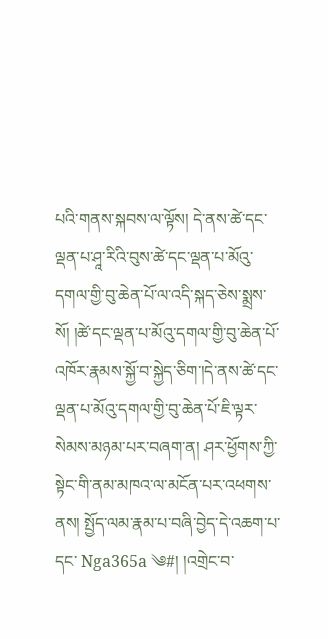པའི་གནས་སྐབས་ལ་ལྟོས། དེ་ནས་ཚེ་དང་ལྡན་པ་ཤཱ་རིའི་བུས་ཚེ་དང་ལྡན་པ་མོའུ་དགལ་གྱི་བུ་ཆེན་པོ་ལ་འདི་སྐད་ཅེས་སྨྲས་སོ། །ཚེ་དང་ལྡན་པ་མོའུ་དགལ་གྱི་བུ་ཆེན་པོ་འཁོར་རྣམས་སྐྱོ་བ་སྐྱེད་ཅིག་།དེ་ནས་ཚེ་དང་ལྡན་པ་མོའུ་དགལ་གྱི་བུ་ཆེན་པོ་ཇི་ལྟར་སེམས་མཉམ་པར་བཞག་ན། ཤར་ཕྱོགས་ཀྱི་སྟེང་གི་ནམ་མཁའ་ལ་མངོན་པར་འཕགས་ནས། སྤྱོད་ལམ་རྣམ་པ་བཞི་བྱེད་དེ་འཆག་པ་དང་ Nga365a ༄#། །འགྲེང་བ་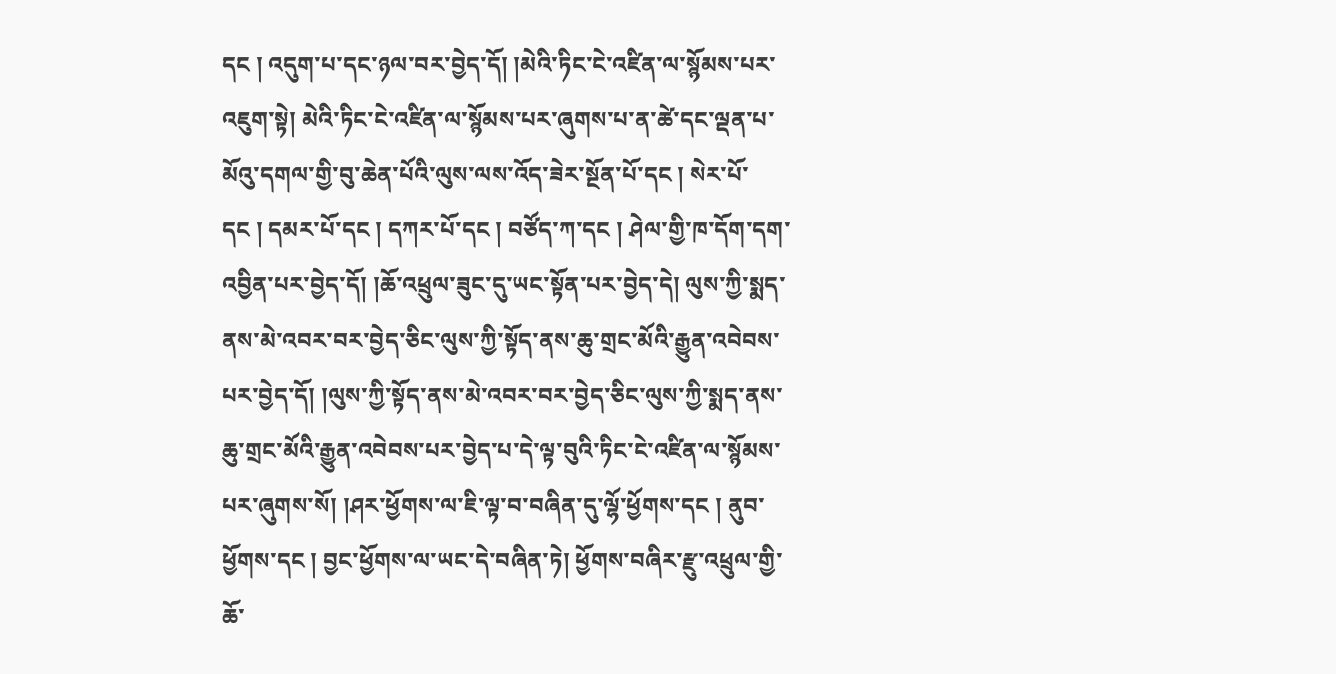དང ། འདུག་པ་དང་ཉལ་བར་བྱེད་དོ། །མེའི་ཏིང་ངེ་འཛིན་ལ་སྙོམས་པར་འཇུག་སྟེ། མེའི་ཏིང་ངེ་འཛིན་ལ་སྙོམས་པར་ཞུགས་པ་ན་ཚེ་དང་ལྡན་པ་མོའུ་དགལ་གྱི་བུ་ཆེན་པོའི་ལུས་ལས་འོད་ཟེར་སྔོན་པོ་དང ། སེར་པོ་དང ། དམར་པོ་དང ། དཀར་པོ་དང ། བཙོད་ཀ་དང ། ཤེལ་གྱི་ཁ་དོག་དག་འབྱིན་པར་བྱེད་དོ། །ཆོ་འཕྲུལ་ཟུང་དུ་ཡང་སྟོན་པར་བྱེད་དེ། ལུས་ཀྱི་སྨད་ནས་མེ་འབར་བར་བྱེད་ཅིང་ལུས་ཀྱི་སྟོད་ནས་ཆུ་གྲང་མོའི་རྒྱུན་འབེབས་པར་བྱེད་དོ། །ལུས་ཀྱི་སྟོད་ནས་མེ་འབར་བར་བྱེད་ཅིང་ལུས་ཀྱི་སྨད་ནས་ཆུ་གྲང་མོའི་རྒྱུན་འབེབས་པར་བྱེད་པ་དེ་ལྟ་བུའི་ཏིང་ངེ་འཛིན་ལ་སྙོམས་པར་ཞུགས་སོ། །ཤར་ཕྱོགས་ལ་ཇི་ལྟ་བ་བཞིན་དུ་ལྷོ་ཕྱོགས་དང ། ནུབ་ཕྱོགས་དང ། བྱང་ཕྱོགས་ལ་ཡང་དེ་བཞིན་ཏེ། ཕྱོགས་བཞིར་རྫུ་འཕྲུལ་གྱི་ཆོ་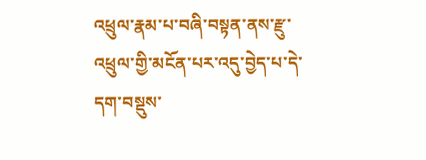འཕྲུལ་རྣམ་པ་བཞི་བསྟན་ནས་རྫུ་འཕྲུལ་གྱི་མངོན་པར་འདུ་བྱེད་པ་དེ་དག་བསྡུས་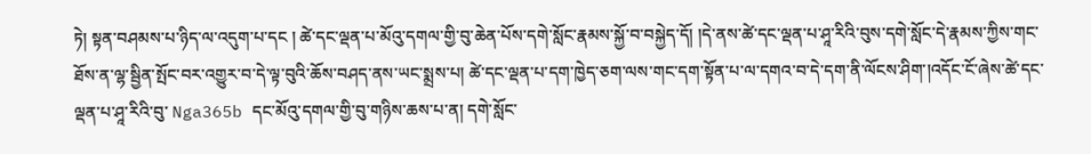ཏེ། སྟན་བཤམས་པ་ཉིད་ལ་འདུག་པ་དང ། ཚེ་དང་ལྡན་པ་མོའུ་དགལ་གྱི་བུ་ཆེན་པོས་དགེ་སློང་རྣམས་སྐྱོ་བ་བསྐྱེད་དོ། །དེ་ནས་ཚེ་དང་ལྡན་པ་ཤཱ་རིའི་བུས་དགེ་སློང་དེ་རྣམས་ཀྱིས་གང་ཐོས་ན་ལྷ་སྦྱིན་སྤོང་བར་འགྱུར་བ་དེ་ལྟ་བུའི་ཆོས་བཤད་ནས་ཡང་སྨྲས་པ། ཚེ་དང་ལྡན་པ་དག་ཁྱེད་ཅག་ལས་གང་དག་སྟོན་པ་ལ་དགའ་བ་དེ་དག་ནི་ལོངས་ཤིག་།འདོང་ངོ་ཞེས་ཚེ་དང་ལྡན་པ་ཤཱ་རིའི་བུ་ Nga365b དང་མོའུ་དགལ་གྱི་བུ་གཉིས་ཆས་པ་ན། དགེ་སློང་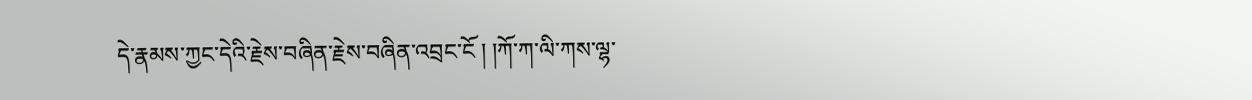དེ་རྣམས་ཀྱང་དེའི་རྗེས་བཞིན་རྗེས་བཞིན་འབྲང་ངོ ། །ཀོ་ཀ་ལི་ཀས་ལྷ་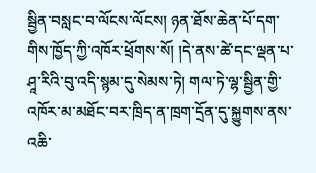སྦྱིན་བསླང་བ་ལོངས་ལོངས། ཉན་ཐོས་ཆེན་པོ་དག་གིས་ཁྱོད་ཀྱི་འཁོར་ཕྲོགས་སོ། །དེ་ནས་ཚེ་དང་ལྡན་པ་ཤཱ་རིའི་བུ་འདི་སྙམ་དུ་སེམས་ཏེ། གལ་ཏེ་ལྷ་སྦྱིན་གྱི་འཁོར་མ་མཐོང་བར་ཁྲིད་ན་ཁྲག་དྲོན་དུ་སྐྱུགས་ནས་འཆི་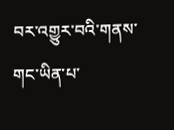བར་འགྱུར་བའི་གནས་གང་ཡིན་པ་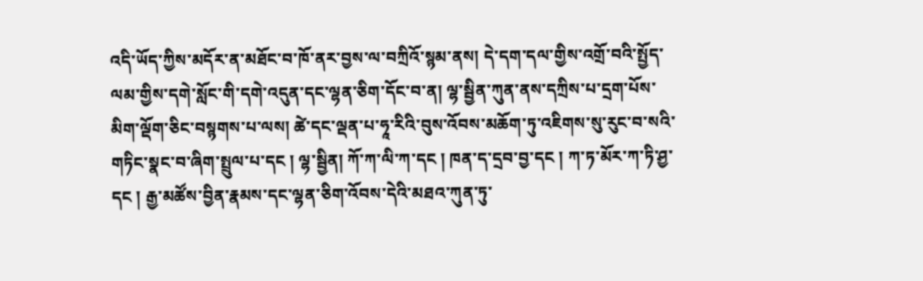འདི་ཡོད་ཀྱིས་མདོར་ན་མཐོང་བ་ཁོ་ནར་བྱས་ལ་བཀྲིའོ་སྙམ་ནས། དེ་དག་དལ་གྱིས་འགྲོ་བའི་སྤྱོད་ལམ་གྱིས་དགེ་སློང་གི་དགེ་འདུན་དང་ལྷན་ཅིག་དོང་བ་ན། ལྷ་སྦྱིན་ཀུན་ནས་དཀྲིས་པ་དྲག་པོས་མིག་ལྡོག་ཅིང་བསྙགས་པ་ལས། ཚེ་དང་ལྡན་པ་ཧཱ་རིའི་བུས་འོབས་མཆོག་ཏུ་འཇིགས་སུ་རུང་བ་སའི་གཏིང་སྣང་བ་ཞིག་སྤྲུལ་པ་དང ། ལྷ་སྦྱིན། ཀོ་ཀ་ལི་ཀ་དང ། ཁན་ད་དྲབ་བྱ་དང ། ཀ་ཏ་མོར་ཀ་ཏི་ཤྱ་དང ། རྒྱ་མཚོས་བྱིན་རྣམས་དང་ལྷན་ཅིག་འོབས་དེའི་མཐའ་ཀུན་ཏུ་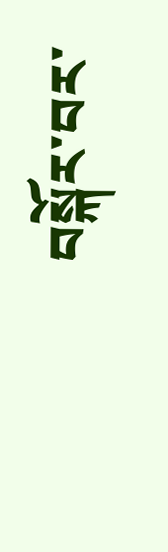བསྐོར་བར་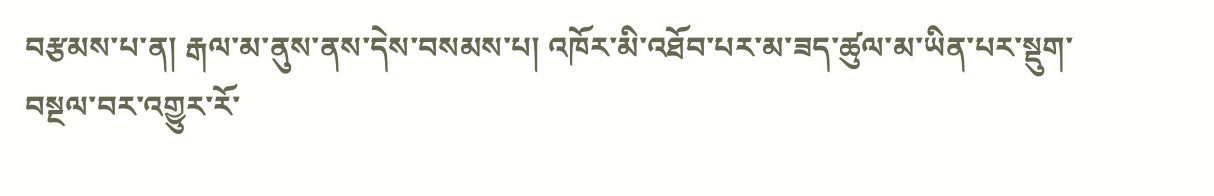བརྩམས་པ་ན། རྒལ་མ་ནུས་ནས་དེས་བསམས་པ། འཁོར་མི་འཐོབ་པར་མ་ཟད་ཚུལ་མ་ཡིན་པར་སྡུག་བསྔལ་བར་འགྱུར་རོ་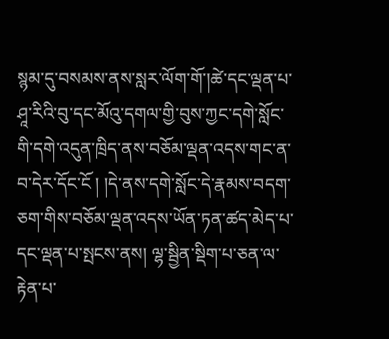སྙམ་དུ་བསམས་ནས་སླར་ལོག་གོ་།ཚེ་དང་ལྡན་པ་ཤཱ་རིའི་བུ་དང་མོའུ་དགལ་གྱི་བུས་ཀྱང་དགེ་སློང་གི་དགེ་འདུན་ཁྲིད་ནས་བཅོམ་ལྡན་འདས་གང་ན་བ་དེར་དོང་ངོ ། །དེ་ནས་དགེ་སློང་དེ་རྣམས་བདག་ཅག་གིས་བཅོམ་ལྡན་འདས་ཡོན་ཏན་ཚད་མེད་པ་དང་ལྡན་པ་སྤངས་ནས། ལྷ་སྦྱིན་སྡིག་པ་ཅན་ལ་རྟེན་པ་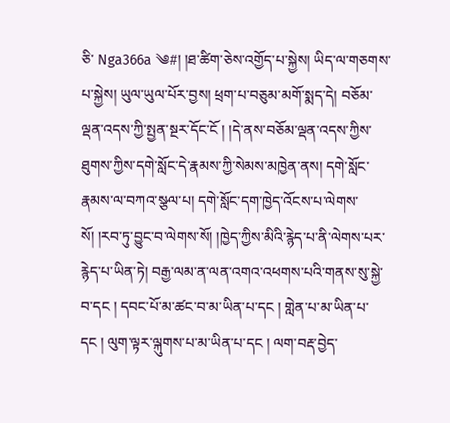ཅི་ Nga366a ༄#། །ཐ་ཚིག་ཅེས་འགྱོད་པ་སྐྱེས། ཡིད་ལ་གཅགས་པ་སྐྱེས། ཡུལ་ཡུལ་པོར་བྱས། ཕྲག་པ་བཅུམ་མགོ་སྨད་དེ། བཅོམ་ལྡན་འདས་ཀྱི་སྤྱན་སྔར་དོང་ངོ ། །དེ་ནས་བཅོམ་ལྡན་འདས་ཀྱིས་ཐུགས་ཀྱིས་དགེ་སློང་དེ་རྣམས་ཀྱི་སེམས་མཁྱེན་ནས། དགེ་སློང་རྣམས་ལ་བཀའ་སྩལ་པ། དགེ་སློང་དག་ཁྱེད་འོངས་པ་ལེགས་སོ། །རབ་ཏུ་བྱུང་བ་ལེགས་སོ། །ཁྱེད་ཀྱིས་མིའི་རྙེད་པ་ནི་ལེགས་པར་རྙེད་པ་ཡིན་ཏེ། བརྒྱ་ལམ་ན་ལན་འགའ་འཕགས་པའི་གནས་སུ་སྐྱེ་བ་དང ། དབང་པོ་མ་ཚང་བ་མ་ཡིན་པ་དང ། གླེན་པ་མ་ཡིན་པ་དང ། ལུག་ལྟར་ལྐུགས་པ་མ་ཡིན་པ་དང ། ལག་བརྡ་བྱེད་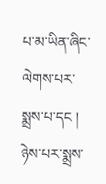པ་མ་ཡིན་ཞིང་ལེགས་པར་སྨྲས་པ་དང ། ཉེས་པར་སྨྲས་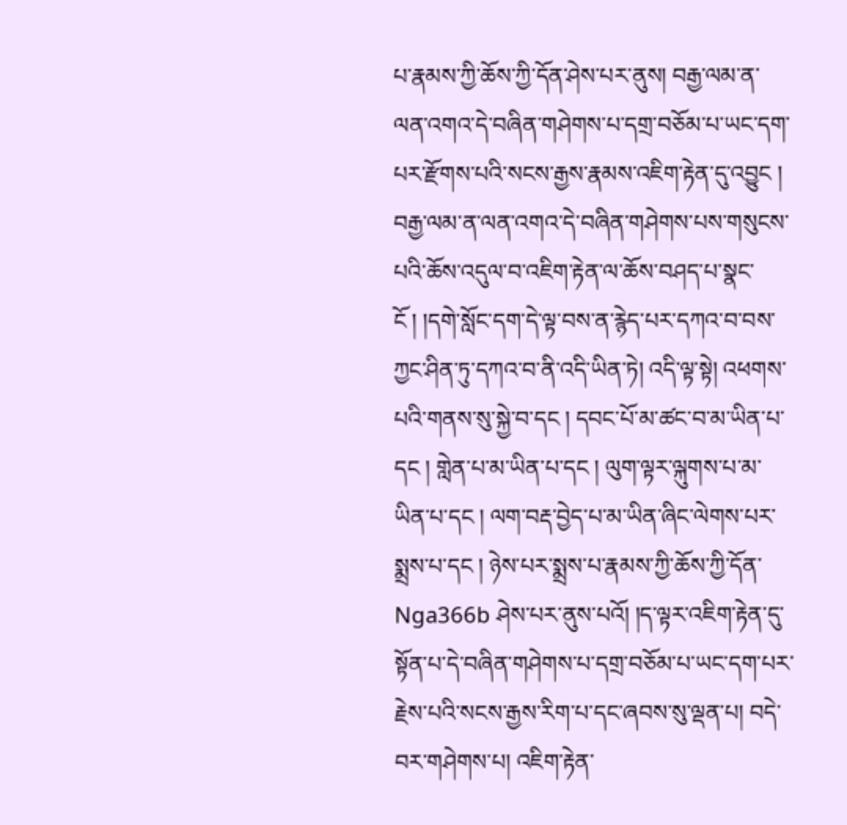པ་རྣམས་ཀྱི་ཆོས་ཀྱི་དོན་ཤེས་པར་ནུས། བརྒྱ་ལམ་ན་ལན་འགའ་དེ་བཞིན་གཤེགས་པ་དགྲ་བཅོམ་པ་ཡང་དག་པར་རྫོགས་པའི་སངས་རྒྱས་རྣམས་འཇིག་རྟེན་དུ་འབྱུང ། བརྒྱ་ལམ་ན་ལན་འགའ་དེ་བཞིན་གཤེགས་པས་གསུངས་པའི་ཆོས་འདུལ་བ་འཇིག་རྟེན་ལ་ཆོས་བཤད་པ་སྣང་ངོ ། །དགེ་སློང་དག་དེ་ལྟ་བས་ན་རྙེད་པར་དཀའ་བ་བས་ཀྱང་ཤིན་ཏུ་དཀའ་བ་ནི་འདི་ཡིན་ཏེ། འདི་ལྟ་སྟེ། འཕགས་པའི་གནས་སུ་སྐྱེ་བ་དང ། དབང་པོ་མ་ཚང་བ་མ་ཡིན་པ་དང ། གླེན་པ་མ་ཡིན་པ་དང ། ལུག་ལྟར་ལྐུགས་པ་མ་ཡིན་པ་དང ། ལག་བརྡ་བྱེད་པ་མ་ཡིན་ཞིང་ལེགས་པར་སྨྲས་པ་དང ། ཉེས་པར་སྨྲས་པ་རྣམས་ཀྱི་ཆོས་ཀྱི་དོན་ Nga366b ཤེས་པར་ནུས་པའོ། །ད་ལྟར་འཇིག་རྟེན་དུ་སྟོན་པ་དེ་བཞིན་གཤེགས་པ་དགྲ་བཅོམ་པ་ཡང་དག་པར་རྗེས་པའི་སངས་རྒྱས་རིག་པ་དང་ཞབས་སུ་ལྡན་པ། བདེ་བར་གཤེགས་པ། འཇིག་རྟེན་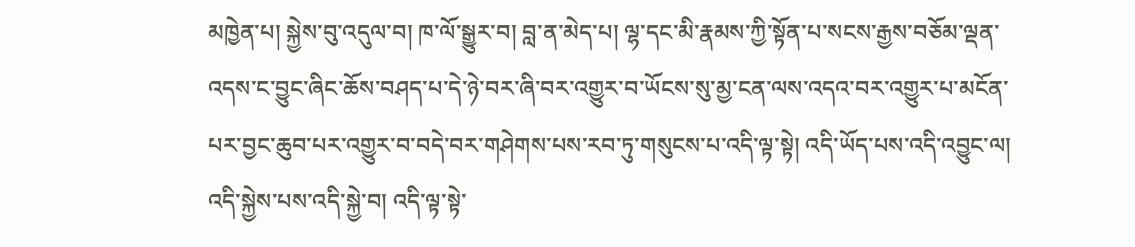མཁྱེན་པ། སྐྱེས་བུ་འདུལ་བ། ཁ་ལོ་སྒྱུར་བ། བླ་ན་མེད་པ། ལྷ་དང་མི་རྣམས་ཀྱི་སྟོན་པ་སངས་རྒྱས་བཅོམ་ལྡན་འདས་ང་བྱུང་ཞིང་ཆོས་བཤད་པ་དེ་ཉེ་བར་ཞི་བར་འགྱུར་བ་ཡོངས་སུ་མྱ་ངན་ལས་འདའ་བར་འགྱུར་པ་མངོན་པར་བྱང་ཆུབ་པར་འགྱུར་བ་བདེ་བར་གཤེགས་པས་རབ་ཏུ་གསུངས་པ་འདི་ལྟ་སྟེ། འདི་ཡོད་པས་འདི་འབྱུང་ལ། འདི་སྐྱེས་པས་འདི་སྐྱེ་བ། འདི་ལྟ་སྟེ་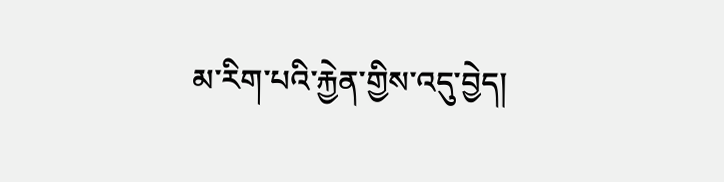མ་རིག་པའི་རྐྱེན་གྱིས་འདུ་བྱེད།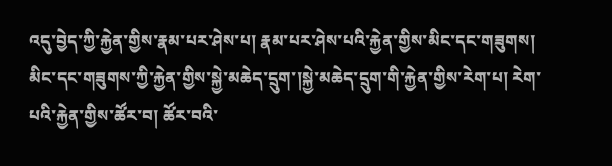འདུ་བྱེད་ཀྱི་རྐྱེན་གྱིས་རྣམ་པར་ཤེས་པ། རྣམ་པར་ཤེས་པའི་རྐྱེན་གྱིས་མིང་དང་གཟུགས། མིང་དང་གཟུགས་ཀྱི་རྐྱེན་གྱིས་སྐྱེ་མཆེད་དྲུག་།སྐྱེ་མཆེད་དྲུག་གི་རྐྱེན་གྱིས་རེག་པ། རེག་པའི་རྐྱེན་གྱིས་ཚོར་བ། ཚོར་བའི་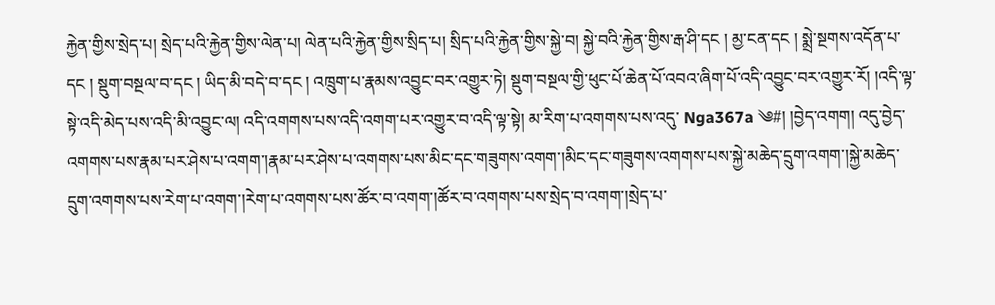རྐྱེན་གྱིས་སྲེད་པ། སྲེད་པའི་རྐྱེན་གྱིས་ལེན་པ། ལེན་པའི་རྐྱེན་གྱིས་སྲིད་པ། སྲིད་པའི་རྐྱེན་གྱིས་སྐྱེ་བ། སྐྱེ་བའི་རྐྱེན་གྱིས་རྒ་ཤི་དང ། མྱ་ངན་དང ། སྨྲེ་སྔགས་འདོན་པ་དང ། སྡུག་བསྔལ་བ་དང ། ཡིད་མི་བདེ་བ་དང ། འཁྲུག་པ་རྣམས་འབྱུང་བར་འགྱུར་ཏེ། སྡུག་བསྔལ་གྱི་ཕུང་པོ་ཆེན་པོ་འབའ་ཞིག་པོ་འདི་འབྱུང་བར་འགྱུར་རོ། །འདི་ལྟ་སྟེ་འདི་མེད་པས་འདི་མི་འབྱུང་ལ། འདི་འགགས་པས་འདི་འགག་པར་འགྱུར་བ་འདི་ལྟ་སྟེ། མ་རིག་པ་འགགས་པས་འདུ་ Nga367a ༄#། །བྱེད་འགག། འདུ་བྱེད་འགགས་པས་རྣམ་པར་ཤེས་པ་འགག་།རྣམ་པར་ཤེས་པ་འགགས་པས་མིང་དང་གཟུགས་འགག་།མིང་དང་གཟུགས་འགགས་པས་སྐྱེ་མཆེད་དྲུག་འགག་།སྐྱེ་མཆེད་དྲུག་འགགས་པས་རེག་པ་འགག་།རེག་པ་འགགས་པས་ཚོར་བ་འགག་།ཚོར་བ་འགགས་པས་སྲེད་བ་འགག་།སྲེད་པ་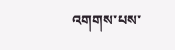འགགས་པས་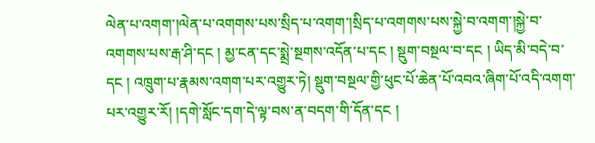ལེན་པ་འགག་།ལེན་པ་འགགས་པས་སྲིད་པ་འགག་།སྲིད་པ་འགགས་པས་སྐྱེ་བ་འགག་།སྐྱེ་བ་འགགས་པས་རྒ་ཤི་དང ། མྱ་ངན་དང་སྨྲེ་སྔགས་འདོན་པ་དང ། སྡུག་བསྔལ་བ་དང ། ཡིད་མི་བདེ་བ་དང ། འཁྲུག་པ་རྣམས་འགག་པར་འགྱུར་ཏེ། སྡུག་བསྔལ་གྱི་ཕུང་པོ་ཆེན་པོ་འབའ་ཞིག་པོ་འདི་འགག་པར་འགྱུར་རོ། །དགེ་སློང་དག་དེ་ལྟ་བས་ན་བདག་གི་དོན་དང །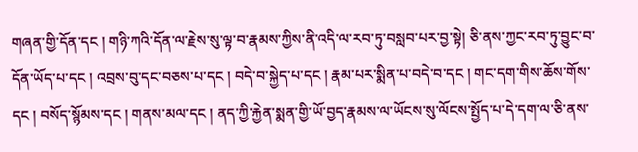གཞན་གྱི་དོན་དང ། གཉི་ཀའི་དོན་ལ་རྗེས་སུ་ལྟ་བ་རྣམས་ཀྱིས་ནི་འདི་ལ་རབ་ཏུ་བསླབ་པར་བྱ་སྟེ། ཅི་ནས་ཀྱང་རབ་ཏུ་བྱུང་བ་དོན་ཡོད་པ་དང ། འབྲས་བུ་དང་བཅས་པ་དང ། བདེ་བ་སྐྱེད་པ་དང ། རྣམ་པར་སྨིན་པ་བདེ་བ་དང ། གང་དག་གིས་ཆོས་གོས་དང ། བསོད་སྙོམས་དང ། གནས་མལ་དང ། ནད་ཀྱི་རྐྱེན་སྨན་གྱི་ཡོ་བྱད་རྣམས་ལ་ཡོངས་སུ་ལོངས་སྤྱོད་པ་དེ་དག་ལ་ཅི་ནས་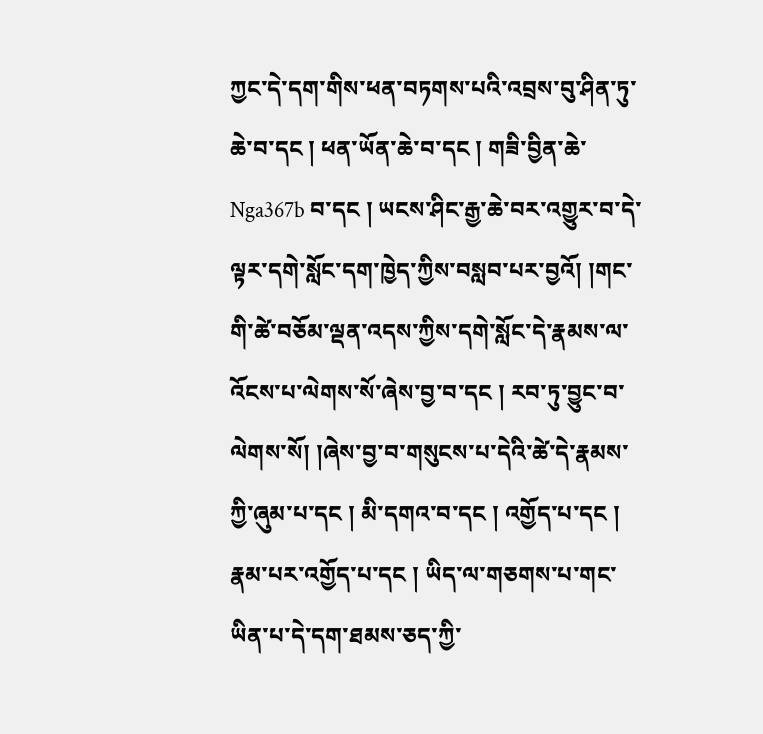ཀྱང་དེ་དག་གིས་ཕན་བཏགས་པའི་འབྲས་བུ་ཤིན་ཏུ་ཆེ་བ་དང ། ཕན་ཡོན་ཆེ་བ་དང ། གཟི་བྱིན་ཆེ་ Nga367b བ་དང ། ཡངས་ཤིང་རྒྱ་ཆེ་བར་འགྱུར་བ་དེ་ལྟར་དགེ་སློང་དག་ཁྱེད་ཀྱིས་བསླབ་པར་བྱའོ། །གང་གི་ཚེ་བཅོམ་ལྡན་འདས་ཀྱིས་དགེ་སློང་དེ་རྣམས་ལ་འོངས་པ་ལེགས་སོ་ཞེས་བྱ་བ་དང ། རབ་ཏུ་བྱུང་བ་ལེགས་སོ། །ཞེས་བྱ་བ་གསུངས་པ་དེའི་ཚེ་དེ་རྣམས་ཀྱི་ཞུམ་པ་དང ། མི་དགའ་བ་དང ། འགྱོད་པ་དང ། རྣམ་པར་འགྱོད་པ་དང ། ཡིད་ལ་གཅགས་པ་གང་ཡིན་པ་དེ་དག་ཐམས་ཅད་ཀྱི་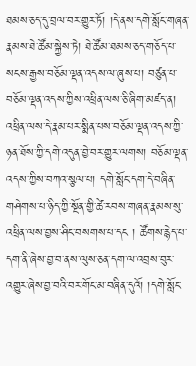ཐམས་ཅད་དུ་བྲལ་བར་གྱུར་ཏོ། །དེ་ནས་དགེ་སློང་གཞན་རྣམས་ཐེ་ཚོམ་སྐྱེས་ཏེ། ཐེ་ཚོམ་ཐམས་ཅད་གཅོད་པ་སངས་རྒྱས་བཅོམ་ལྡན་འདས་ལ་ཞུས་པ། བཙུན་པ་བཅོམ་ལྡན་འདས་ཀྱིས་འཕྲིན་ལས་ཅི་ཞིག་མཛད་ན། འཕྲིན་ལས་དེ་རྣམ་པར་སྨིན་པས་བཅོམ་ལྡན་འདས་ཀྱི་ཉན་ཐོས་ཀྱི་དགེ་འདུན་བྱེ་བར་གྱུར་ལགས། བཅོམ་ལྡན་འདས་ཀྱིས་བཀའ་སྩལ་པ། དགེ་སློང་དག་དེ་བཞིན་གཤེགས་པ་ཉིད་ཀྱི་སྔོན་གྱི་ཚེ་རབས་གཞན་རྣམས་སུ་འཕྲིན་ལས་བྱས་ཤིང་བསགས་པ་དང ། ཚོགས་རྙེད་པ་དག་ནི་ཞེས་བྱ་བ་ནས་ལུས་ཅན་དག་ལ་འབྲས་བུར་འགྱུར་ཞེས་བྱ་བའི་བར་གོང་མ་བཞིན་དུའོ། །དགེ་སློང་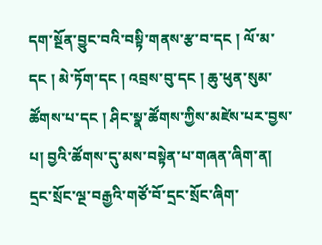དག་སྔོན་བྱུང་བའི་བསྟི་གནས་རྩ་བ་དང ། ལོ་མ་དང ། མེ་ཏོག་དང ། འབྲས་བུ་དང ། ཆུ་ཕུན་སུམ་ཚོགས་པ་དང ། ཤིང་སྣ་ཚོགས་ཀྱིས་མཛེས་པར་བྱས་པ། བྱའི་ཚོགས་དུ་མས་བསྟེན་པ་གཞན་ཞིག་ན། དྲང་སྲོང་ལྔ་བརྒྱའི་གཙོ་བོ་དྲང་སྲོང་ཞིག་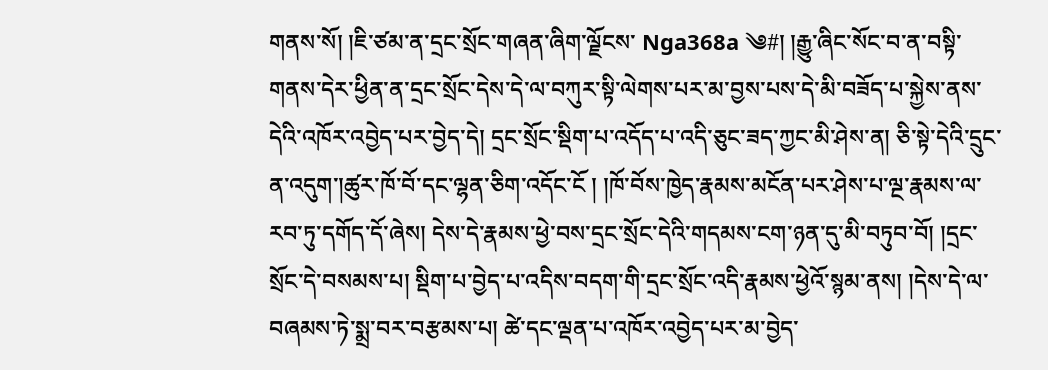གནས་སོ། །ཇི་ཙམ་ན་དྲང་སྲོང་གཞན་ཞིག་ལྗོངས་ Nga368a ༄#། །རྒྱུ་ཞིང་སོང་བ་ན་བསྟི་གནས་དེར་ཕྱིན་ན་དྲང་སྲོང་དེས་དེ་ལ་བཀུར་སྟི་ལེགས་པར་མ་བྱས་པས་དེ་མི་བཟོད་པ་སྐྱེས་ནས་དེའི་འཁོར་འབྱེད་པར་བྱེད་དེ། དྲང་སྲོང་སྡིག་པ་འདོད་པ་འདི་ཅུང་ཟད་ཀྱང་མི་ཤེས་ན། ཅི་སྟེ་དེའི་དྲུང་ན་འདུག་།ཚུར་ཁོ་བོ་དང་ལྷན་ཅིག་འདོང་ངོ ། །ཁོ་བོས་ཁྱེད་རྣམས་མངོན་པར་ཤེས་པ་ལྔ་རྣམས་ལ་རབ་ཏུ་དགོད་དོ་ཞེས། དེས་དེ་རྣམས་ཕྱེ་བས་དྲང་སྲོང་དེའི་གདམས་ངག་ཉན་དུ་མི་བཏུབ་བོ། །དྲང་སྲོང་དེ་བསམས་པ། སྡིག་པ་བྱེད་པ་འདིས་བདག་གི་དྲང་སྲོང་འདི་རྣམས་ཕྱེའོ་སྙམ་ནས། །དེས་དེ་ལ་བཞམས་ཏེ་སྨྲ་བར་བརྩམས་པ། ཚེ་དང་ལྡན་པ་འཁོར་འབྱེད་པར་མ་བྱེད་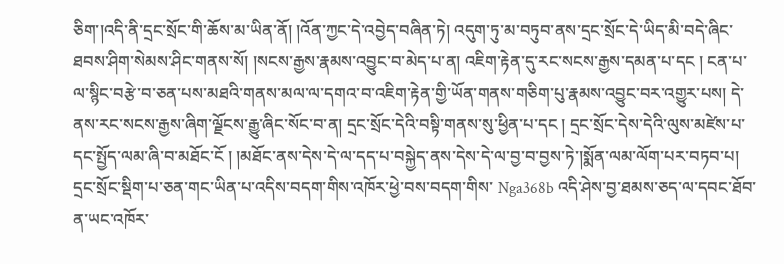ཅིག་།འདི་ནི་དྲང་སྲོང་གི་ཆོས་མ་ཡིན་ནོ། །འོན་ཀྱང་དེ་འབྱེད་བཞིན་ཏེ། འདུག་ཏུ་མ་བཏུབ་ནས་དྲང་སྲོང་དེ་ཡིད་མི་བདེ་ཞིང་ཐབས་ཤིག་སེམས་ཤིང་གནས་སོ། །སངས་རྒྱས་རྣམས་འབྱུང་བ་མེད་པ་ན། འཇིག་རྟེན་དུ་རང་སངས་རྒྱས་དམན་པ་དང ། ངན་པ་ལ་སྙིང་བརྩེ་བ་ཅན་པས་མཐའི་གནས་མལ་ལ་དགའ་བ་འཇིག་རྟེན་གྱི་ཡོན་གནས་གཅིག་པུ་རྣམས་འབྱུང་བར་འགྱུར་པས། དེ་ནས་རང་སངས་རྒྱས་ཞིག་ལྗོངས་རྒྱུ་ཞིང་སོང་བ་ན། དྲང་སྲོང་དེའི་བསྟི་གནས་སུ་ཕྱིན་པ་དང ། དྲང་སྲོང་དེས་དེའི་ལུས་མཛེས་པ་དང་སྤྱོད་ལམ་ཞི་བ་མཐོང་ངོ ། །མཐོང་ནས་དེས་དེ་ལ་དད་པ་བསྐྱེད་ནས་དེས་དེ་ལ་བྱ་བ་བྱས་ཏེ་།སྨོན་ལམ་ལོག་པར་བཏབ་པ། དྲང་སྲོང་སྡིག་པ་ཅན་གང་ཡིན་པ་འདིས་བདག་གིས་འཁོར་ཕྱེ་བས་བདག་གིས་ Nga368b འདི་ཤེས་བྱ་ཐམས་ཅད་ལ་དབང་ཐོབ་ན་ཡང་འཁོར་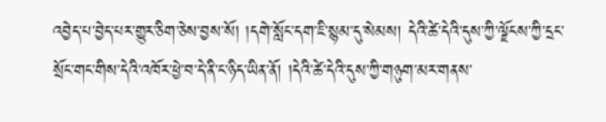འབྱེད་པ་བྱེད་པར་གྱུར་ཅིག་ཅེས་བྱས་སོ། །དགེ་སློང་དག་ཇི་སྙམ་དུ་སེམས། དེའི་ཚེ་དེའི་དུས་ཀྱི་ལྗོངས་ཀྱི་དྲང་སྲོང་གང་གིས་དེའི་འཁོར་ཕྱེ་བ་དེ་ནི་ང་ཉིད་ཡིན་ནོ། །དེའི་ཚེ་དེའི་དུས་ཀྱི་གཉུག་མར་གནས་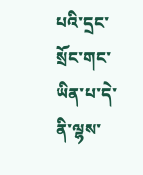པའི་དྲང་སྲོང་གང་ཡིན་པ་དེ་ནི་ལྷས་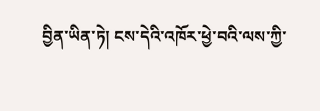བྱིན་ཡིན་ཏེ། ངས་དེའི་འཁོར་ཕྱེ་བའི་ལས་ཀྱི་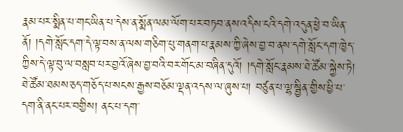རྣམ་པར་སྨིན་པ་གང་ཡིན་པ་དེས་ན་སྨོན་ལམ་ལོག་པར་བཏབ་ནས་འདིས་ངའི་དགེ་འདུན་ཕྱེ་བ་ཡིན་ནོ། །དགེ་སློང་དག་དེ་ལྟ་བས་ན་ལས་གཅིག་པུ་གནག་པ་རྣམས་ཀྱི་ཞེས་བྱ་བ་ནས་དགེ་སློང་དག་ཁྱེད་ཀྱིས་དེ་ལྟ་བུ་ལ་བསླབ་པར་བྱའོ་ཞེས་བྱ་བའི་བར་གོང་མ་བཞིན་དུའོ། །དགེ་སློང་རྣམས་ཐེ་ཚོམ་སྐྱེས་ཏེ། ཐེ་ཚོམ་ཐམས་ཅད་གཅོད་པ་སངས་རྒྱས་བཅོམ་ལྡན་འདས་ལ་ཞུས་པ། བཙུན་པ་ལྷ་སྦྱིན་གྱིས་ཕྱི་པ་དག་ནི་ནང་པར་བགྱིས། ནང་པ་དག་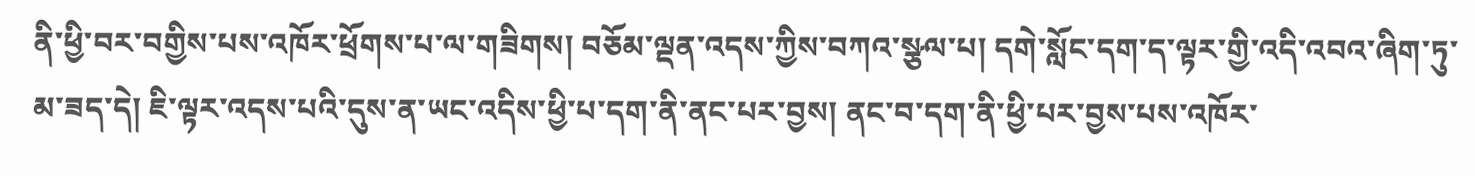ནི་ཕྱི་བར་བགྱིས་པས་འཁོར་ཕྲོགས་པ་ལ་གཟིགས། བཅོམ་ལྡན་འདས་ཀྱིས་བཀའ་སྩལ་པ། དགེ་སློང་དག་ད་ལྟར་གྱི་འདི་འབའ་ཞིག་ཏུ་མ་ཟད་དེ། ཇི་ལྟར་འདས་པའི་དུས་ན་ཡང་འདིས་ཕྱི་པ་དག་ནི་ནང་པར་བྱས། ནང་བ་དག་ནི་ཕྱི་པར་བྱས་པས་འཁོར་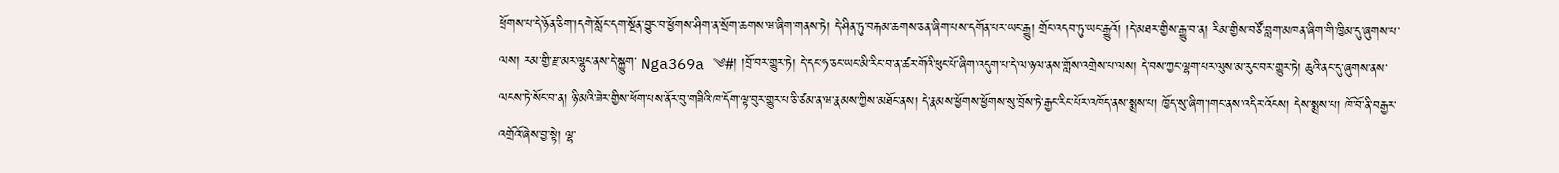ཕྲོགས་པ་དེ་ཉོན་ཅིག་།དགེ་སློང་དག་སྔོན་བྱུང་བ་ཕྱོགས་ཤིག་ན་སྲོག་ཆགས་ཝ་ཞིག་གནས་ཏེ། དེ་ཤིན་ཏུ་བརྐམ་ཆགས་ཅན་ཞིག་པས་དགོན་པར་ཡང་རྒྱུ། གྲོང་འདབ་ཏུ་ཡང་རྒྱུའོ། །དེ་མཐར་གྱིས་རྒྱུ་བ་ན། རིམ་གྱིས་བཙོ་བླག་མཁན་ཞིག་གི་ཁྱིམ་དུ་ཞུགས་པ་ལས། རམ་གྱི་རྫ་མར་ལྷུང་ནས་དེ་སྐྱུག་ Nga369a ༄#། །བྲོ་བར་གྱུར་ཏེ། དེ་དང་ཧ་ཅང་ཡང་མི་རིང་བ་ན་ཚར་གོའི་ཕུང་པོ་ཞིག་འདུག་པ་དེ་ལ་ཉལ་ནས་གློས་འགྲེས་པ་ལས། དེ་བས་ཀྱང་ལྷག་པར་ལུས་མ་རུང་བར་གྱུར་ཏེ། ཆུའི་ནང་དུ་ཞུགས་ནས་ལངས་ཏེ་སོང་བ་ན། ཉི་མའི་ཟེར་གྱིས་ཕོག་པས་ནོར་བུ་གཟིའི་ཁ་དོག་ལྟ་བུར་གྱུར་པ་ཅི་ཙམ་ན་ཝ་རྣམས་ཀྱིས་མཐོང་ནས། དེ་རྣམས་ཕྱོགས་ཕྱོགས་སུ་བྲོས་ཏེ་རྒྱང་རིང་པོར་འཁོད་ནས་སྨྲས་པ། ཁྱོད་སུ་ཞིག་།གང་ནས་འདིར་འོངས། དེས་སྨྲས་པ། ཁོ་བོ་ནི་བརྒྱར་འགྲོའོ་ཞེས་བྱ་སྟེ། ལྷ་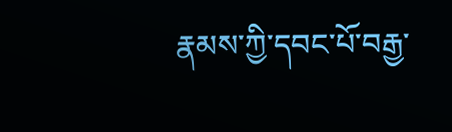རྣམས་ཀྱི་དབང་པོ་བརྒྱ་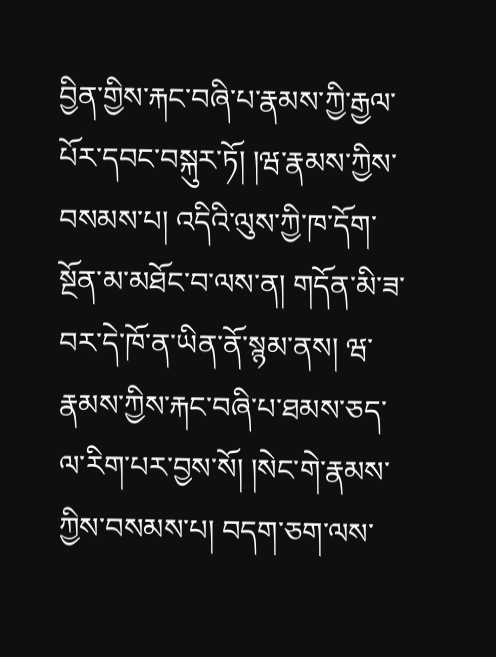བྱིན་གྱིས་རྐང་བཞི་པ་རྣམས་ཀྱི་རྒྱལ་པོར་དབང་བསྐུར་ཏོ། །ཝ་རྣམས་ཀྱིས་བསམས་པ། འདིའི་ལུས་ཀྱི་ཁ་དོག་སྔོན་མ་མཐོང་བ་ལས་ན། གདོན་མི་ཟ་བར་དེ་ཁོ་ན་ཡིན་ནོ་སྙམ་ནས། ཝ་རྣམས་ཀྱིས་རྐང་བཞི་པ་ཐམས་ཅད་ལ་རིག་པར་བྱས་སོ། །སེང་གེ་རྣམས་ཀྱིས་བསམས་པ། བདག་ཅག་ལས་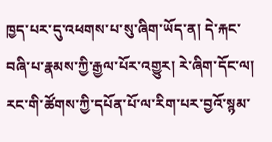ཁྱད་པར་དུ་འཕགས་པ་སུ་ཞིག་ཡོད་ན། དེ་རྐང་བཞི་པ་རྣམས་ཀྱི་རྒྱལ་པོར་འགྱུར། རེ་ཞིག་དོང་ལ། རང་གི་ཚོགས་ཀྱི་དཔོན་པོ་ལ་རིག་པར་བྱའོ་སྙམ་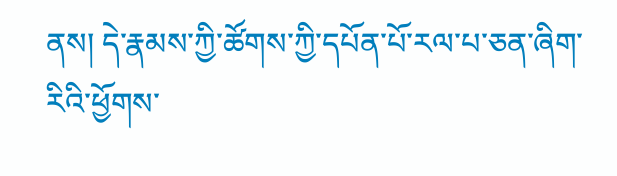ནས། དེ་རྣམས་ཀྱི་ཚོགས་ཀྱི་དཔོན་པོ་རལ་པ་ཅན་ཞིག་རིའི་ཕྱོགས་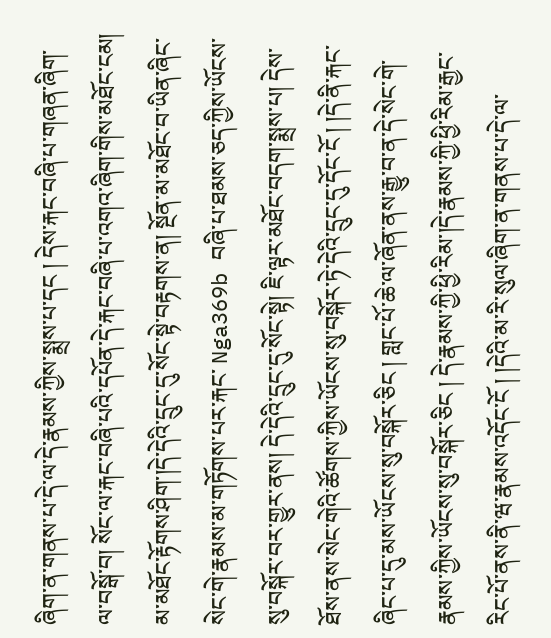ཞིག་ན་གནས་པ་དེ་ལ་དེ་རྣམས་ཀྱིས་སྨྲས་པ་དང ། དེས་རྐང་བཞི་པ་གཞན་ཞིག་ལ་བསྒོ་བ། སོང་ལ་རྐང་བཞི་པའི་དཔོན་དེ་རྐང་བཞི་པ་འགའ་ཞིག་གིས་མཐོང་ངམ། མ་མཐོང་རྟོགས་ཤིག་།དེ་དེའི་དྲུང་དུ་སོང་སྟེ་བརྟགས་ན། སྔོན་མ་མཐོང་བ་ཡིན་ཞིང་སེང་གེ་རྣམས་མ་གཏོགས་པར་རྐང་ Nga369b བཞི་པ་ཐམས་ཅད་ཀྱིས་ཡོངས་སུ་བསྐོར་བར་གྱུར་ནས། དེ་དེའི་དྲུང་དུ་སོང་སྟེ། ཇི་ལྟར་མཐོང་བདག་སྨྲས་པ། དེས་ཐོས་ནས་སེང་གེའི་ཚོགས་ཀྱིས་ཡོངས་སུ་བསྐོར་ཏེ་དེའི་དྲུང་དུ་དོང་ངོ ། །དེ་ནི་རྐང་ཞིང་པ་དུ་མས་ཡོངས་སུ་བསྐོར་ཅིང ། གླང་པོ་ཆེ་ལ་ཞོན་ནས་རྒྱུ་བ་ན་དེ་སེང་གེ་རྣམས་ཀྱིས་ཡོངས་སུ་བསྐོར་ཅིང ། དེ་རྣམས་ཀྱི་ཕྱི་རིམ་།དེ་རྣམས་ཀྱི་ཕྱི་རིམ་རྒྱང་རིང་པོ་ནས་ནི་ཝ་རྣམས་འདོང་ངོ ། །དེའི་མ་རི་སུལ་ཞིག་ན་གནས་པ་དེ་ལ་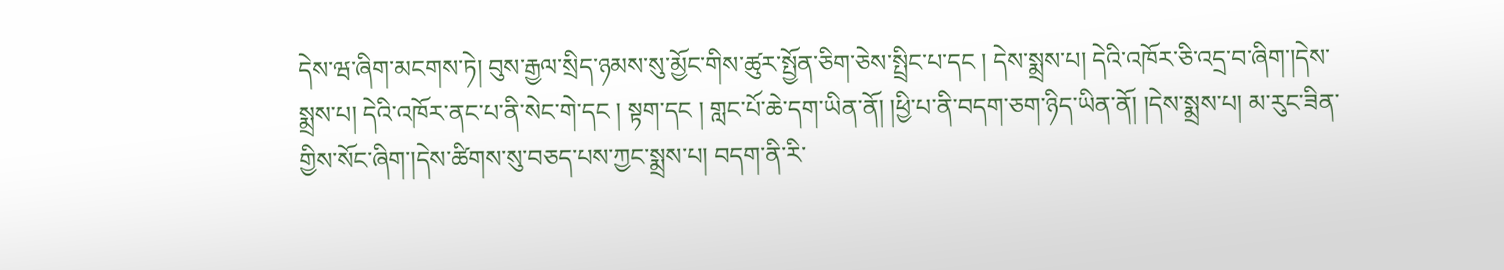དེས་ཝ་ཞིག་མངགས་ཏེ། བུས་རྒྱལ་སྲིད་ཉམས་སུ་མྱོང་གིས་ཚུར་སྤྱོན་ཅིག་ཅེས་སྤྲིང་པ་དང ། དེས་སྨྲས་པ། དེའི་འཁོར་ཅི་འདྲ་བ་ཞིག་།དེས་སྨྲས་པ། དེའི་འཁོར་ནང་པ་ནི་སེང་གེ་དང ། སྟག་དང ། གླང་པོ་ཆེ་དག་ཡིན་ནོ། །ཕྱི་པ་ནི་བདག་ཅག་ཉིད་ཡིན་ནོ། །དེས་སྨྲས་པ། མ་རུང་ཟིན་གྱིས་སོང་ཞིག་།དེས་ཚིགས་སུ་བཅད་པས་ཀྱང་སྨྲས་པ། བདག་ནི་རི་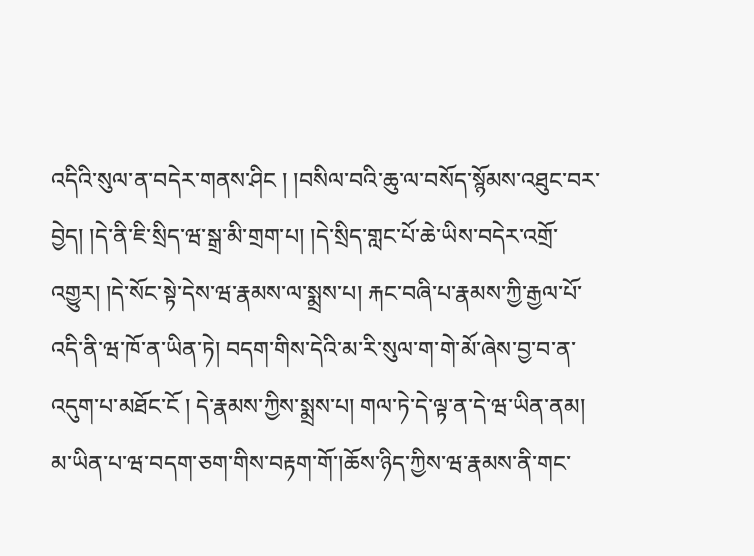འདིའི་སུལ་ན་བདེར་གནས་ཤིང ། །བསིལ་བའི་ཆུ་ལ་བསོད་སྙོམས་འཐུང་བར་བྱེད། །དེ་ནི་ཇི་སྲིད་ཝ་སྒྲ་མི་གྲག་པ། །དེ་སྲིད་གླང་པོ་ཆེ་ཡིས་བདེར་འགྲོ་འགྱུར། །དེ་སོང་སྟེ་དེས་ཝ་རྣམས་ལ་སྨྲས་པ། རྐང་བཞི་པ་རྣམས་ཀྱི་རྒྱལ་པོ་འདི་ནི་ཝ་ཁོ་ན་ཡིན་ཏེ། བདག་གིས་དེའི་མ་རི་སུལ་ག་གེ་མོ་ཞེས་བྱ་བ་ན་འདུག་པ་མཐོང་ངོ ། དེ་རྣམས་ཀྱིས་སྨྲས་པ། གལ་ཏེ་དེ་ལྟ་ན་དེ་ཝ་ཡིན་ནམ། མ་ཡིན་པ་ཝ་བདག་ཅག་གིས་བརྟག་གོ་།ཆོས་ཉིད་ཀྱིས་ཝ་རྣམས་ནི་གང་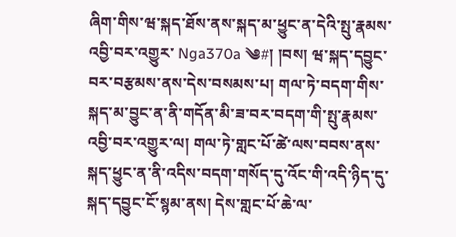ཞིག་གིས་ཝ་སྐད་ཐོས་ནས་སྐད་མ་ཕྱུང་ན་དེའི་སྤུ་རྣམས་འབྱི་བར་འགྱུར་ Nga370a ༄#། །བས། ཝ་སྐད་དབྱུང་བར་བརྩམས་ནས་དེས་བསམས་པ། གལ་ཏེ་བདག་གིས་སྐད་མ་བྱུང་ན་ནི་གདོན་མི་ཟ་བར་བདག་གི་སྤུ་རྣམས་འབྱི་བར་འགྱུར་ལ། གལ་ཏེ་གླང་པོ་ཚེ་ལས་བབས་ནས་སྐད་ཕྱུང་ན་ནི་འདིས་བདག་གསོད་དུ་འོང་གི་འདི་ཉིད་དུ་སྐད་དབྱུང་ངོ་སྙམ་ནས། དེས་གླང་པོ་ཆེ་ལ་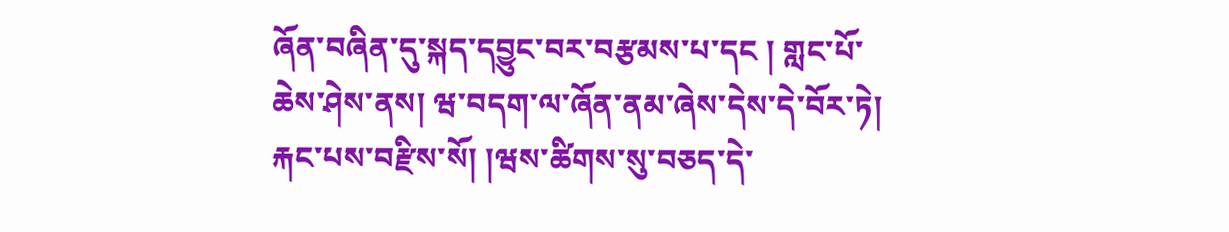ཞོན་བཞིན་དུ་སྐད་དབྱུང་བར་བརྩམས་པ་དང ། གླང་པོ་ཆེས་ཤེས་ནས། ཝ་བདག་ལ་ཞོན་ནམ་ཞེས་དེས་དེ་བོར་ཏེ། རྐང་པས་བརྫིས་སོ། །ཝས་ཚིགས་སུ་བཅད་དེ་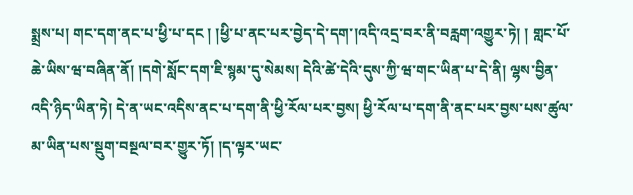སྨྲས་པ། གང་དག་ནང་པ་ཕྱི་པ་དང ། །ཕྱི་པ་ནང་པར་བྱེད་དེ་དག་།འདི་འདྲ་བར་ནི་བརླག་འགྱུར་ཏེ། ། གླང་པོ་ཆེ་ཡིས་ཝ་བཞིན་ནོ། །དགེ་སློང་དག་ཇི་སྙམ་དུ་སེམས། དེའི་ཚེ་དེའི་དུས་ཀྱི་ཝ་གང་ཡིན་པ་དེ་ནི། ལྷས་བྱིན་འདི་ཉིད་ཡིན་ཏེ། དེ་ན་ཡང་འདིས་ནང་པ་དག་ནི་ཕྱི་རོལ་པར་བྱས། ཕྱི་རོལ་པ་དག་ནི་ནང་པར་བྱས་པས་ཚུལ་མ་ཡིན་པས་སྡུག་བསྔལ་བར་གྱུར་ཏོ། །ད་ལྟར་ཡང་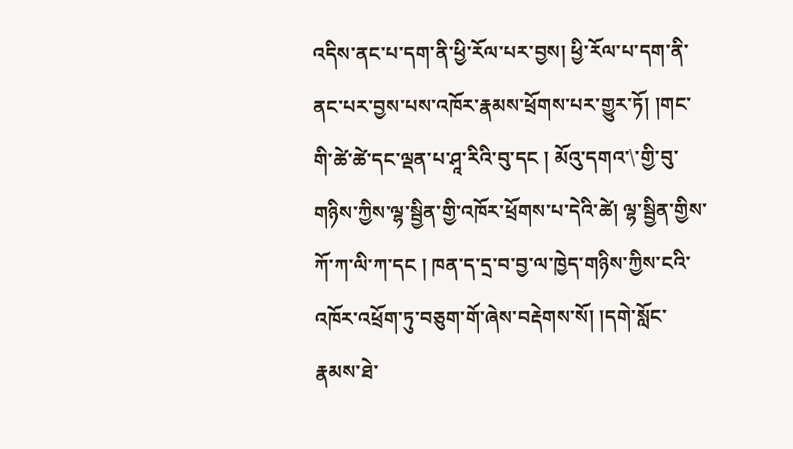འདིས་ནང་པ་དག་ནི་ཕྱི་རོལ་པར་བྱས། ཕྱི་རོལ་པ་དག་ནི་ནང་པར་བྱས་པས་འཁོར་རྣམས་ཕྲོགས་པར་གྱུར་ཏོ། །གང་གི་ཚེ་ཚེ་དང་ལྡན་པ་ཤཱ་རིའི་བུ་དང ། མོའུ་དགའ་\་གྱི་བུ་གཉིས་ཀྱིས་ལྷ་སྦྱིན་གྱི་འཁོར་ཕྲོགས་པ་དེའི་ཚེ། ལྷ་སྦྱིན་གྱིས་ཀོ་ཀ་ལི་ཀ་དང ། ཁན་ད་དྲ་བ་བྱ་ལ་ཁྱེད་གཉིས་ཀྱིས་ངའི་འཁོར་འཕྲོག་ཏུ་བཅུག་གོ་ཞེས་བརྡེགས་སོ། །དགེ་སློང་རྣམས་ཐེ་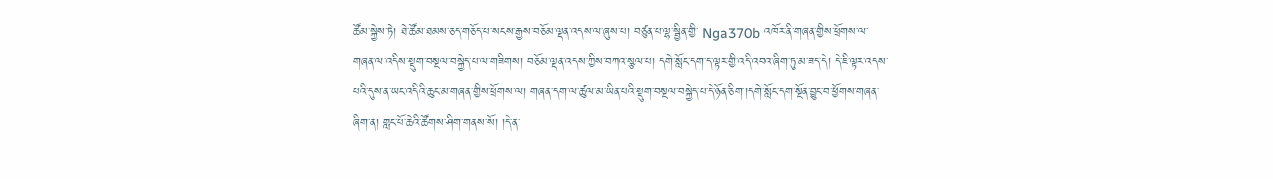ཚོམ་སྐྱེས་ཏེ། ཐེ་ཚོམ་ཐམས་ཅད་གཅོད་པ་སངས་རྒྱས་བཅོམ་ལྡན་འདས་ལ་ཞུས་པ། བཙུན་པ་ལྷ་སྦྱིན་གྱི་ Nga370b འཁོར་ནི་གཞན་གྱིས་ཕྲོགས་ལ་གཞན་ལ་འདིས་སྡུག་བསྔལ་བསྐྱེད་པ་ལ་གཟིགས། བཅོམ་ལྡན་འདས་ཀྱིས་བཀའ་སྩལ་པ། དགེ་སློང་དག་ད་ལྟར་གྱི་འདི་འབའ་ཞིག་ཏུ་མ་ཟད་དེ། དེ་ཇི་ལྟར་འདས་པའི་དུས་ན་ཡང་འདིའི་ཆུང་མ་གཞན་གྱིས་ཕྲོགས་ལ། གཞན་དག་ལ་ཚུལ་མ་ཡིན་པའི་སྡུག་བསྔལ་བསྐྱེད་པ་དེ་ཉོན་ཅིག་།དགེ་སློང་དག་སྔོན་བྱུང་བ་ཕྱོགས་གཞན་ཞིག་ན། གླང་པོ་ཆེའི་ཚོགས་ཤིག་གནས་སོ། །དེ་ན་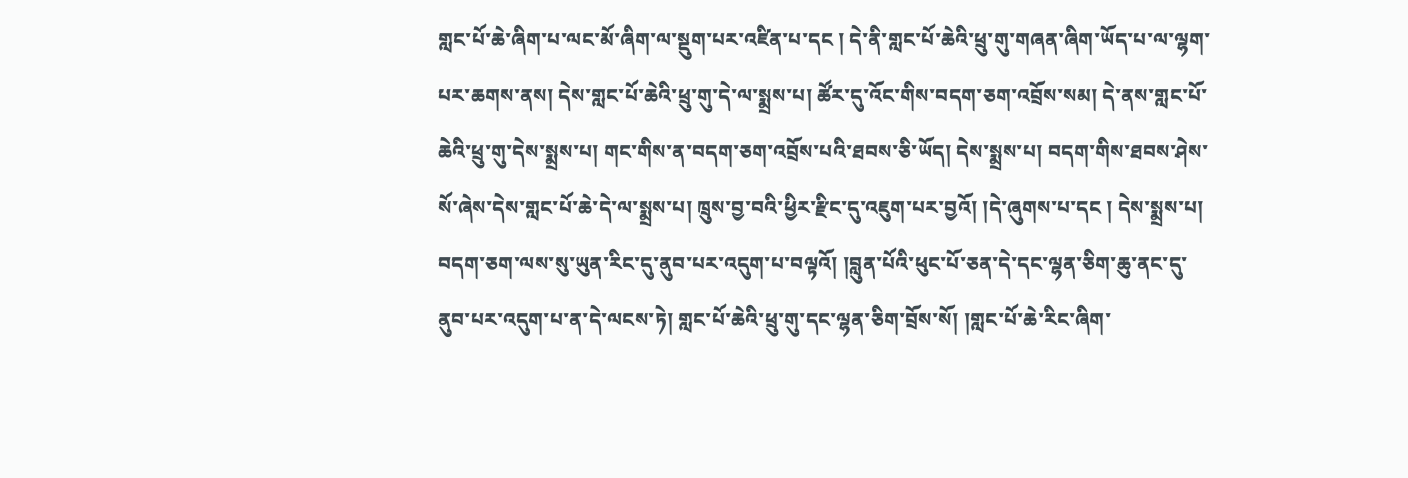གླང་པོ་ཆེ་ཞིག་པ་ལང་མོ་ཞིག་ལ་སྡུག་པར་འཛིན་པ་དང ། དེ་ནི་གླང་པོ་ཆེའི་ཕྲུ་གུ་གཞན་ཞིག་ཡོད་པ་ལ་ལྷག་པར་ཆགས་ནས། དེས་གླང་པོ་ཆེའི་ཕྲུ་གུ་དེ་ལ་སྨྲས་པ། ཚོར་དུ་འོང་གིས་བདག་ཅག་འབྲོས་སམ། དེ་ནས་གླང་པོ་ཆེའི་ཕྲུ་གུ་དེས་སྨྲས་པ། གང་གིས་ན་བདག་ཅག་འབྲོས་པའི་ཐབས་ཅི་ཡོད། དེས་སྨྲས་པ། བདག་གིས་ཐབས་ཤེས་སོ་ཞེས་དེས་གླང་པོ་ཆེ་དེ་ལ་སྨྲས་པ། ཁྲུས་བྱ་བའི་ཕྱིར་རྫིང་དུ་འཇུག་པར་བྱའོ། །དེ་ཞུགས་པ་དང ། དེས་སྨྲས་པ། བདག་ཅག་ལས་སུ་ཡུན་རིང་དུ་ནུབ་པར་འདུག་པ་བལྟའོ། །བླུན་པོའི་ཕུང་པོ་ཅན་དེ་དང་ལྷན་ཅིག་ཆུ་ནང་དུ་ནུབ་པར་འདུག་པ་ན་དེ་ལངས་ཏེ། གླང་པོ་ཆེའི་ཕྲུ་གུ་དང་ལྷན་ཅིག་བྲོས་སོ། །གླང་པོ་ཆེ་རིང་ཞིག་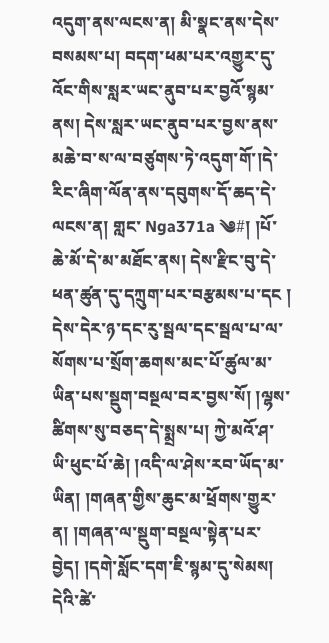འདུག་ནས་ལངས་ན། མི་སྣང་ནས་དེས་བསམས་པ། བདག་ཕམ་པར་འགྱུར་དུ་འོང་གིས་སླར་ཡང་ནུབ་པར་བྱའོ་སྙམ་ནས། དེས་སླར་ཡང་ནུབ་པར་བྱས་ནས་མཆེ་བ་ས་ལ་བཙུགས་ཏེ་འདུག་གོ་།དེ་རིང་ཞིག་ལོན་ནས་དབུགས་དོ་ཆད་དེ་ལངས་ན། གླང་ Nga371a ༄#། །པོ་ཆེ་མོ་དེ་མ་མཐོང་ནས། དེས་རྫིང་བུ་དེ་ཕན་ཚུན་དུ་དཀྲུག་པར་བརྩམས་པ་དང ། དེས་དེར་ཉ་དང་རུ་སྦལ་དང་སྦལ་པ་ལ་སོགས་པ་སྲོག་ཆགས་མང་པོ་ཚུལ་མ་ཡིན་པས་སྡུག་བསྔལ་བར་བྱས་སོ། །ལྷས་ཚིགས་སུ་བཅད་དེ་སྨྲས་པ། ཀྱེ་མའོ་ཤ་ཡི་ཕུང་པོ་ཆེ། །འདི་ལ་ཤེས་རབ་ཡོད་མ་ཡིན། །གཞན་གྱིས་ཆུང་མ་ཕྲོགས་གྱུར་ན། །གཞན་ལ་སྡུག་བསྔལ་སྟེན་པར་བྱེད། །དགེ་སློང་དག་ཇི་སྙམ་དུ་སེམས། དེའི་ཚེ་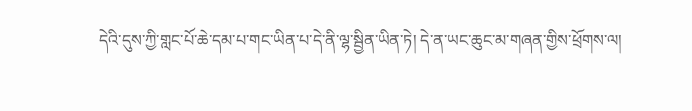དེའི་དུས་ཀྱི་གླང་པོ་ཆེ་དམ་པ་གང་ཡིན་པ་དེ་ནི་ལྷ་སྦྱིན་ཡིན་ཏེ། དེ་ན་ཡང་ཆུང་མ་གཞན་གྱིས་ཕྲོགས་ལ།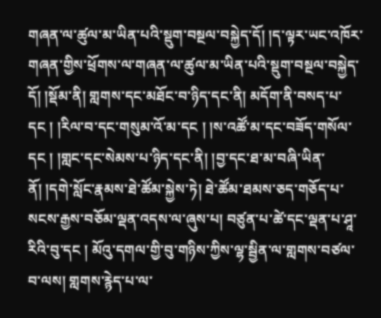གཞན་ལ་ཚུལ་མ་ཡིན་པའི་སྡུག་བསྔལ་བསྐྱེད་དོ། །ད་ལྟར་ཡང་འཁོར་གཞན་གྱིས་ཕྲོགས་ལ་གཞན་ལ་ཚུལ་མ་ཡིན་པའི་སྡུག་བསྔལ་བསྐྱེད་དོ། །སྡོམ་ནི། གླགས་དང་མཐོང་བ་ཉིད་དང་ནི། མདོག་ནི་བསད་པ་དང ། །རིལ་བ་དང་གསུམ་འོ་མ་དང ། །ས་འཚོ་མ་དང་བཟོད་གསོལ་དང ། །གླང་དང་སེམས་པ་ཉིད་དང་ནི། །བྱ་དང་ཐ་མ་བཞི་ཡིན་ནོ། །དགེ་སློང་རྣམས་ཐེ་ཚོམ་སྐྱེས་ཏེ། ཐེ་ཚོམ་ཐམས་ཅད་གཅོད་པ་སངས་རྒྱས་བཅོམ་ལྡན་འདས་ལ་ཞུས་པ། བཙུན་པ་ཚེ་དང་ལྡན་པ་ཤཱ་རིའི་བུ་དང ། མོའུ་དགལ་གྱི་བུ་གཉིས་ཀྱིས་ལྷ་སྦྱིན་ལ་གླགས་བཙལ་བ་ལས། གླགས་རྙེད་པ་ལ་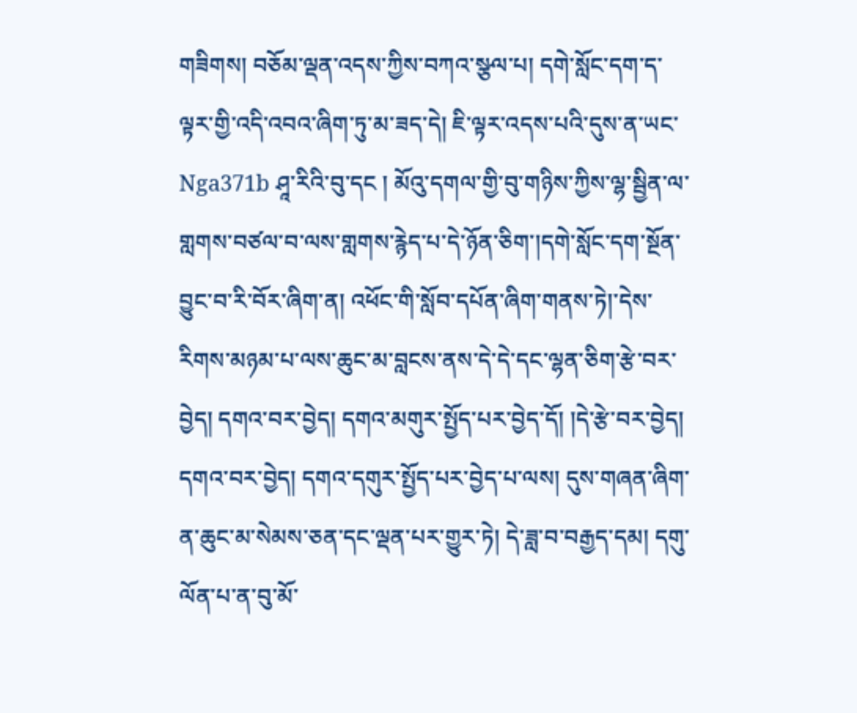གཟིགས། བཅོམ་ལྡན་འདས་ཀྱིས་བཀའ་སྩལ་པ། དགེ་སློང་དག་ད་ལྟར་གྱི་འདི་འབའ་ཞིག་ཏུ་མ་ཟད་དེ། ཇི་ལྟར་འདས་པའི་དུས་ན་ཡང་ Nga371b ཤཱ་རིའི་བུ་དང ། མོའུ་དགལ་གྱི་བུ་གཉིས་ཀྱིས་ལྷ་སྦྱིན་ལ་གླགས་བཙལ་བ་ལས་གླགས་རྙེད་པ་དེ་ཉོན་ཅིག་།དགེ་སློང་དག་སྔོན་བྱུང་བ་རི་བོར་ཞིག་ན། འཕོང་གི་སློབ་དཔོན་ཞིག་གནས་ཏེ།་དེས་རིགས་མཉམ་པ་ལས་ཆུང་མ་བླངས་ནས་དེ་དེ་དང་ལྷན་ཅིག་རྩེ་བར་བྱེད། དགའ་བར་བྱེད། དགའ་མགུར་སྤྱོད་པར་བྱེད་དོ། །དེ་རྩེ་བར་བྱེད། དགའ་བར་བྱེད། དགའ་དགུར་སྤྱོད་པར་བྱེད་པ་ལས། དུས་གཞན་ཞིག་ན་ཆུང་མ་སེམས་ཅན་དང་ལྡན་པར་གྱུར་ཏེ། དེ་ཟླ་བ་བརྒྱད་དམ། དགུ་ལོན་པ་ན་བུ་མོ་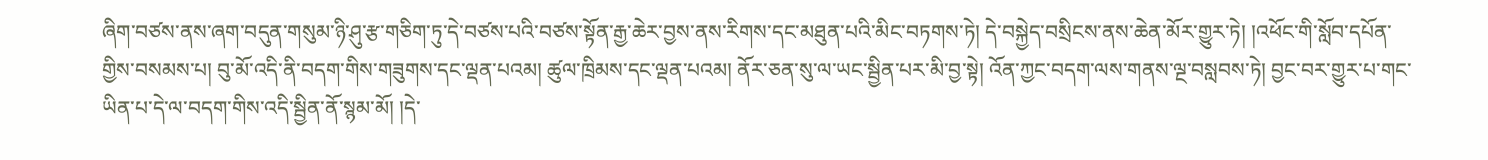ཞིག་བཙས་ནས་ཞག་བདུན་གསུམ་ཉི་ཤུ་རྩ་གཅིག་ཏུ་དེ་བཙས་པའི་བཙས་སྟོན་རྒྱ་ཆེར་བྱས་ནས་རིགས་དང་མཐུན་པའི་མིང་བཏགས་ཏེ། དེ་བསྐྱེད་བསྲིངས་ནས་ཆེན་མོར་གྱུར་ཏེ། །འཕོང་གི་སློབ་དཔོན་གྱིས་བསམས་པ། བུ་མོ་འདི་ནི་བདག་གིས་གཟུགས་དང་ལྡན་པའམ། ཚུལ་ཁྲིམས་དང་ལྡན་པའམ། ནོར་ཅན་སུ་ལ་ཡང་སྦྱིན་པར་མི་བྱ་སྟེ། འོན་ཀྱང་བདག་ལས་གནས་ལྔ་བསླབས་ཏེ། བྱང་བར་གྱུར་པ་གང་ཡིན་པ་དེ་ལ་བདག་གིས་འདི་སྦྱིན་ནོ་སྙམ་མོ། །དེ་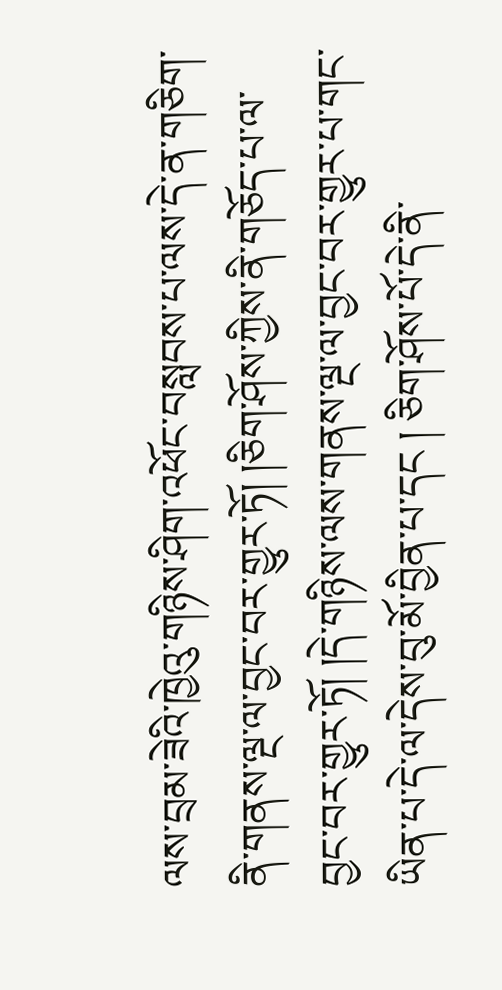ལས་བྲམ་ཟེའི་ཁྱེའུ་གཉིས་ཤིག་འཕོང་བསླབས་པ་ལས་དེ་ན་གཅིག་ནི་གནས་ལྔ་ལ་བྱང་བར་གྱུར་ཏོ། །ཅིག་ཤོས་ཀྱིས་ནི་གཅོད་པ་ལ་བྱང་བར་གྱུར་ཏོ། །དེ་གཉིས་ལས་གནས་ལྔ་ལ་བྱང་བར་གྱུར་པ་གང་ཡིན་པ་དེ་ལ་དེས་བུ་མོ་བྱིན་པ་དང ། ཅིག་ཤོས་པོ་དེ་ནི་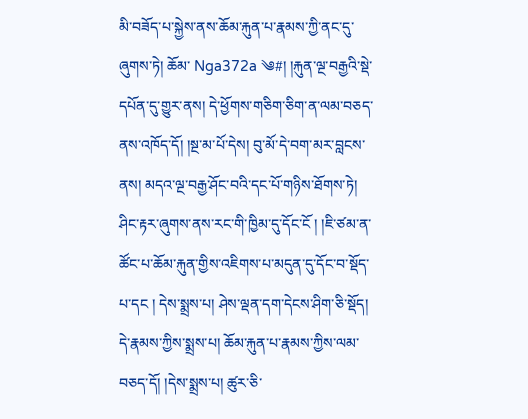མི་བཟོད་པ་སྐྱེས་ནས་ཆོམ་རྐུན་པ་རྣམས་ཀྱི་ནང་དུ་ཞུགས་ཏེ། ཆོམ་ Nga372a ༄#། །རྐུན་ལྔ་བརྒྱའི་སྡེ་དཔོན་དུ་གྱུར་ནས། དེ་ཕྱོགས་གཅིག་ཅིག་ན་ལམ་བཅད་ནས་འཁོད་དོ། །སྔ་མ་པོ་དེས། བུ་མོ་དེ་བག་མར་བླངས་ནས། མདའ་ལྔ་བརྒྱ་ཤོང་བའི་དང་པོ་གཉིས་ཐོགས་ཏེ། ཤིང་རྟར་ཞུགས་ནས་རང་གི་ཁྱིམ་དུ་དོང་ངོ ། །ཇི་ཙམ་ན་ཚོང་པ་ཆོམ་རྐུན་གྱིས་འཇིགས་པ་མདུན་དུ་དོང་བ་སྡོད་པ་དང ། དེས་སྨྲས་པ། ཤེས་ལྡན་དག་དེངས་ཤིག་ཅི་སྡོད། དེ་རྣམས་ཀྱིས་སྨྲས་པ། ཆོམ་རྐུན་པ་རྣམས་ཀྱིས་ལམ་བཅད་དོ། །དེས་སྨྲས་པ། ཚུར་ཅི་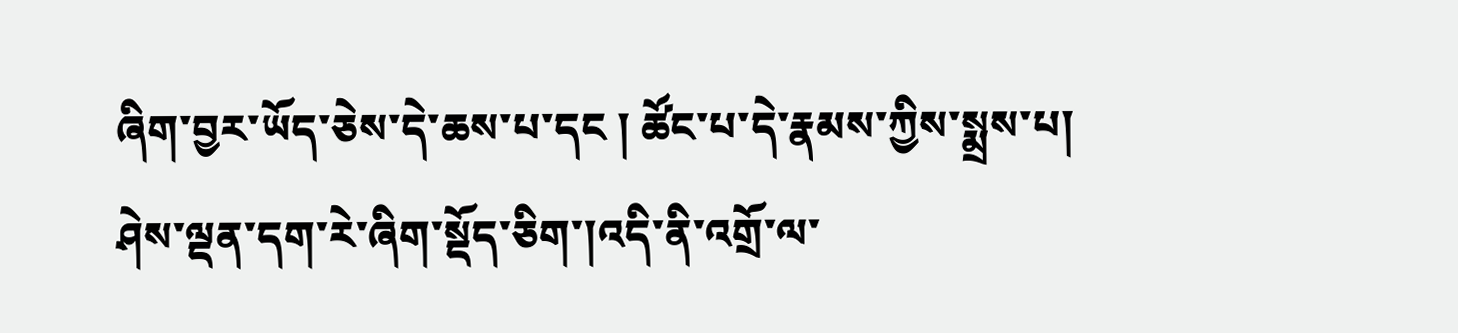ཞིག་བྱར་ཡོད་ཅེས་དེ་ཆས་པ་དང ། ཚོང་པ་དེ་རྣམས་ཀྱིས་སྨྲས་པ། ཤེས་ལྡན་དག་རེ་ཞིག་སྡོད་ཅིག་།འདི་ནི་འགྲོ་ལ་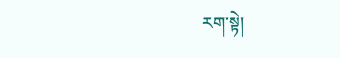རག་སྟེ།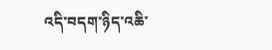འདི་བདག་ཉིད་འཆི་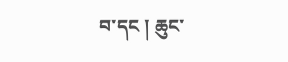བ་དང ། ཆུང་